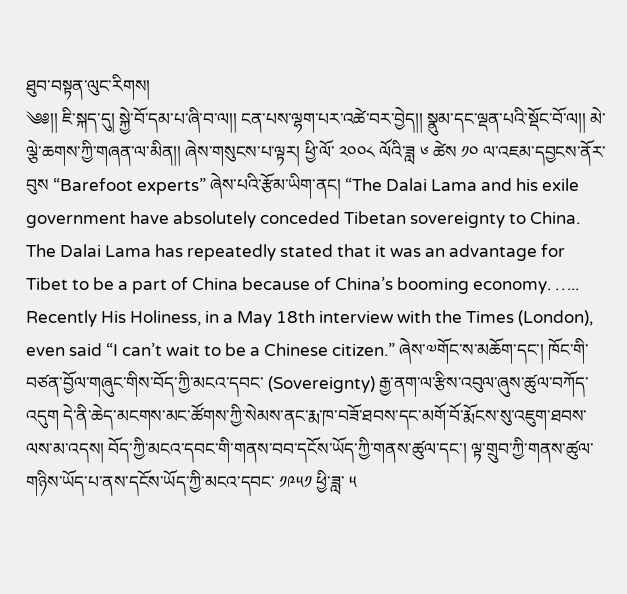ཐུབ་བསྟན་ལུང་རིགས།
༄༅།། ཇི་སྐད་དུ། སྐྱེ་བོ་དམ་པ་ཞི་བ་ལ།། ངན་པས་ལྷག་པར་འཚེ་བར་བྱེད།། སྣུམ་དང་ལྡན་པའི་སྡོང་བོ་ལ།། མེ་ལྕེ་ཆགས་ཀྱི་གཞན་ལ་མིན།། ཞེས་གསུངས་པ་ལྟར། ཕྱི་ལོ་ ༢༠༠༨ ལོའི་ཟླ ༦ ཚེས ༡༠ ལ་འཇམ་དབྱངས་ནོར་བུས “Barefoot experts” ཞེས་པའི་རྩོམ་ཡིག་ནང། “The Dalai Lama and his exile government have absolutely conceded Tibetan sovereignty to China. The Dalai Lama has repeatedly stated that it was an advantage for Tibet to be a part of China because of China’s booming economy. ….. Recently His Holiness, in a May 18th interview with the Times (London), even said “I can’t wait to be a Chinese citizen.” ཞེས་༧གོང་ས་མཆོག་དང་། ཁོང་གི་བཙན་བྱོལ་གཞུང་གིས་བོད་ཀྱི་མངའ་དབང་ (Sovereignty) རྒྱ་ནག་ལ་རྩིས་འབུལ་ཞུས་ཚུལ་བཀོད་འདུག དེ་ནི་ཆེད་མངགས་མང་ཚོགས་ཀྱི་སེམས་ནང་རྨ་ཁ་བཟོ་ཐབས་དང་མགོ་བོ་རྨོངས་སུ་འཇུག་ཐབས་ལས་མ་འདས། བོད་ཀྱི་མངའ་དབང་གི་གནས་བབ་དངོས་ཡོད་ཀྱི་གནས་ཚུལ་དང་། ལྟ་གྲུབ་ཀྱི་གནས་ཚུལ་གཉིས་ཡོད་པ་ནས་དངོས་ཡོད་ཀྱི་མངའ་དབང་ ༡༩༥༡ ཕྱི་ཟླ་ ༥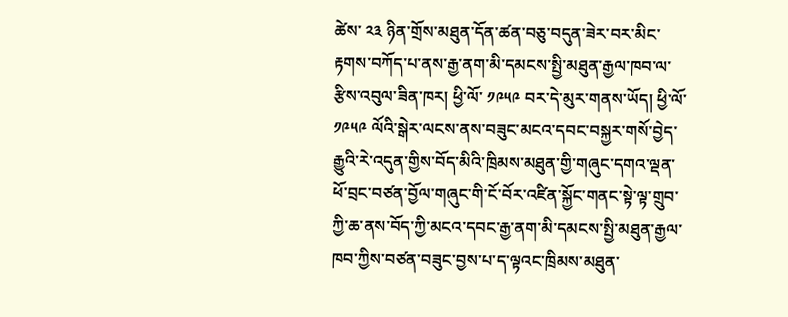ཚེས་ ༢༣ ཉིན་གྲོས་མཐུན་དོན་ཚན་བཅུ་བདུན་ཟེར་བར་མིང་རྟགས་བཀོད་པ་ནས་རྒྱ་ནག་མི་དམངས་སྤྱི་མཐུན་རྒྱལ་ཁབ་ལ་རྩིས་འབུལ་ཟིན་ཁར། ཕྱི་ལོ་ ༡༩༥༩ བར་དེ་མུར་གནས་ཡོད། ཕྱི་ལོ་ ༡༩༥༩ ལོའི་སྒེར་ལངས་ནས་བཟུང་མངའ་དབང་བསྐྱར་གསོ་བྱེད་རྒྱུའི་རེ་འདུན་གྱིས་བོད་མིའི་ཁྲིམས་མཐུན་གྱི་གཞུང་དགའ་ལྡན་ཕོ་བྲང་བཙན་བྱོལ་གཞུང་གི་ངོ་བོར་འཛིན་སྐྱོང་གནང་སྟེ་ལྟ་གྲུབ་ཀྱི་ཆ་ནས་བོད་ཀྱི་མངའ་དབང་རྒྱ་ནག་མི་དམངས་སྤྱི་མཐུན་རྒྱལ་ཁབ་ཀྱིས་བཙན་བཟུང་བྱས་པ་ད་ལྟའང་ཁྲིམས་མཐུན་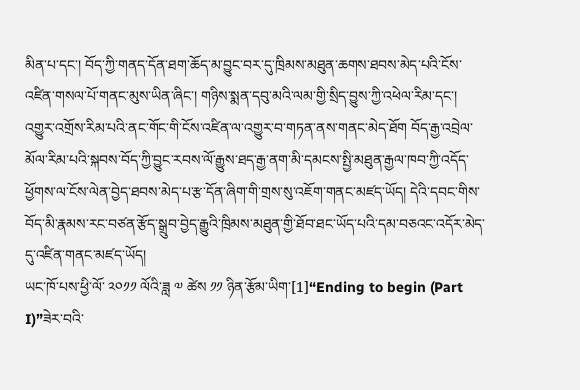མིན་པ་དང་། བོད་ཀྱི་གནད་དོན་ཐག་ཆོད་མ་བྱུང་བར་དུ་ཁྲིམས་མཐུན་ཆགས་ཐབས་མེད་པའི་ངོས་འཛིན་གསལ་པོ་གནང་མུས་ཡིན་ཞིང་། གཉིས་སྨན་དབུ་མའི་ལམ་གྱི་སྲིད་བྱུས་ཀྱི་འཕེལ་རིམ་དང་། འགྱུར་འགྲོས་རིམ་པའི་ནང་གོང་གི་ངོས་འཛིན་ལ་འགྱུར་བ་གཏན་ནས་གནང་མེད་ཐོག བོད་རྒྱ་འབྲེལ་མོལ་རིམ་པའི་སྐབས་བོད་ཀྱི་བྱུང་རབས་ལོ་རྒྱུས་ཐད་རྒྱ་ནག་མི་དམངས་སྤྱི་མཐུན་རྒྱལ་ཁབ་ཀྱི་འདོད་ཕྱོགས་ལ་ངོས་ལེན་བྱེད་ཐབས་མེད་པ་རྩ་དོན་ཞིག་གི་གྲས་སུ་འཇོག་གནང་མཛད་ཡོད། དེའི་དབང་གིས་བོད་མི་རྣམས་རང་བཙན་རྩོད་སྒྲུབ་བྱེད་རྒྱུའི་ཁྲིམས་མཐུན་གྱི་ཐོབ་ཐང་ཡོད་པའི་དམ་བཅའང་འདོར་མེད་དུ་འཛིན་གནང་མཛད་ཡོད།
ཡང་ཁོ་པས་ཕྱི་ལོ་ ༢༠༡༡ ལོའི་ཟླ ༧ ཚེས ༡༡ ཉིན་རྩོམ་ཡིག་[1]“Ending to begin (Part I)”ཟེར་བའི་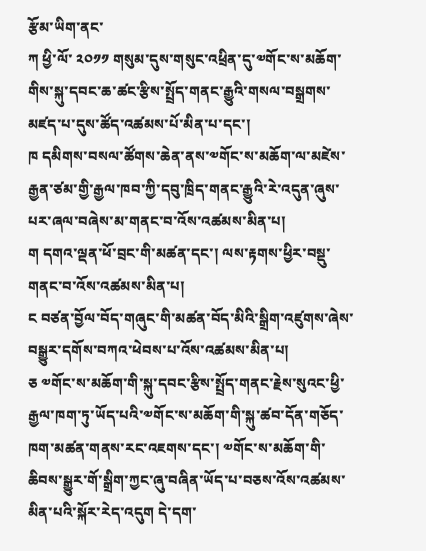རྩོམ་ཡིག་ནང་
ཀ ཕྱི་ལོ་ ༢༠༡༡ གསུམ་དུས་གསུང་འཕྲིན་དུ་༧གོང་ས་མཆོག་གིས་སྐུ་དབང་ཆ་ཚང་རྩིས་སྤྲོད་གནང་རྒྱུའི་གསལ་བསྒྲགས་མཛད་པ་དུས་ཚོད་འཚམས་པོ་མིན་པ་དང་།
ཁ དམིགས་བསལ་ཚོགས་ཆེན་ནས་༧གོང་ས་མཆོག་ལ་མཛེས་རྒྱན་ཙམ་གྱི་རྒྱལ་ཁབ་ཀྱི་དབུ་ཁྲིད་གནང་རྒྱུའི་རེ་འདུན་ཞུས་པར་ཞལ་བཞེས་མ་གནང་བ་འོས་འཚམས་མིན་པ།
ག དགའ་ལྡན་ཕོ་བྲང་གི་མཚན་དང་། ལས་རྟགས་ཕྱིར་བསྡུ་གནང་བ་འོས་འཚམས་མིན་པ།
ང བཙན་བྱོལ་བོད་གཞུང་གི་མཚན་བོད་མིའི་སྒྲིག་འཛུགས་ཞེས་བསྒྱུར་དགོས་བཀའ་ཕེབས་པ་འོས་འཚམས་མིན་པ།
ཅ ༧གོང་ས་མཆོག་གི་སྐུ་དབང་རྩིས་སྤྲོད་གནང་རྗེས་སུའང་ཕྱི་རྒྱལ་ཁག་ཏུ་ཡོད་པའི་༧གོང་ས་མཆོག་གི་སྐུ་ཚབ་དོན་གཅོད་ཁག་མཚན་གནས་རང་འཇགས་དང་། ༧གོང་ས་མཆོག་གི་ཆིབས་སྒྱུར་གོ་སྒྲིག་ཀྱང་ཞུ་བཞིན་ཡོད་པ་བཅས་འོས་འཚམས་མིན་པའི་སྐོར་རེད་འདུག དེ་དག་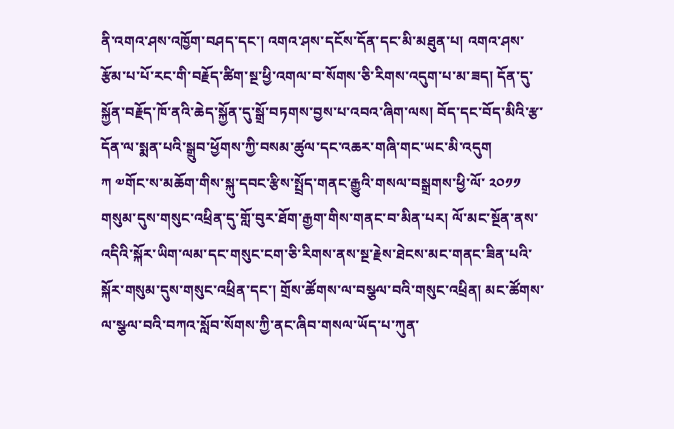ནི་འགའ་ཤས་འཁྱོག་བཤད་དང་། འགའ་ཤས་དངོས་དོན་དང་མི་མཐུན་པ། འགའ་ཤས་རྩོམ་པ་པོ་རང་གི་བརྗོད་ཚིག་སྔ་ཕྱི་འགལ་བ་སོགས་ཅི་རིགས་འདུག་པ་མ་ཟད། དོན་དུ་སྐྱོན་བརྗོད་ཁོ་ནའི་ཆེད་སྐྱོན་དུ་སྒྲོ་བཏགས་བྱས་པ་འབའ་ཞིག་ལས། བོད་དང་བོད་མིའི་རྩ་དོན་ལ་སྨན་པའི་སྒྲུབ་ཕྱོགས་ཀྱི་བསམ་ཚུལ་དང་འཆར་གཞི་གང་ཡང་མི་འདུག
ཀ ༧གོང་ས་མཆོག་གིས་སྐུ་དབང་རྩིས་སྤྲོད་གནང་རྒྱུའི་གསལ་བསྒྲགས་ཕྱི་ལོ་ ༢༠༡༡ གསུམ་དུས་གསུང་འཕྲིན་དུ་གློ་བུར་ཐོག་རྒྱག་གིས་གནང་བ་མིན་པར། ལོ་མང་སྔོན་ནས་འདིའི་སྐོར་ཡིག་ལམ་དང་གསུང་ངག་ཅི་རིགས་ནས་སྔ་རྗེས་ཐེངས་མང་གནང་ཟིན་པའི་སྐོར་གསུམ་དུས་གསུང་འཕྲིན་དང་། གྲོས་ཚོགས་ལ་བསྩལ་བའི་གསུང་འཕྲིན། མང་ཚོགས་ལ་སྩལ་བའི་བཀའ་སློབ་སོགས་ཀྱི་ནང་ཞིབ་གསལ་ཡོད་པ་ཀུན་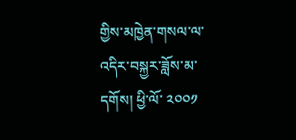གྱིས་མཁྱེན་གསལ་ལ་འདིར་བསྐྱར་ཟློས་མ་དགོས། ཕྱི་ལོ་ ༢༠༠༡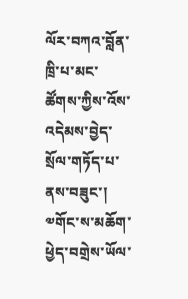ལོར་བཀའ་བློན་ཁྲི་པ་མང་ཚོགས་ཀྱིས་འོས་འདེམས་བྱེད་སྲོལ་གཏོད་པ་ནས་བཟུང་། ༧གོང་ས་མཆོག་ཕྱེད་བགྲེས་ཡོལ་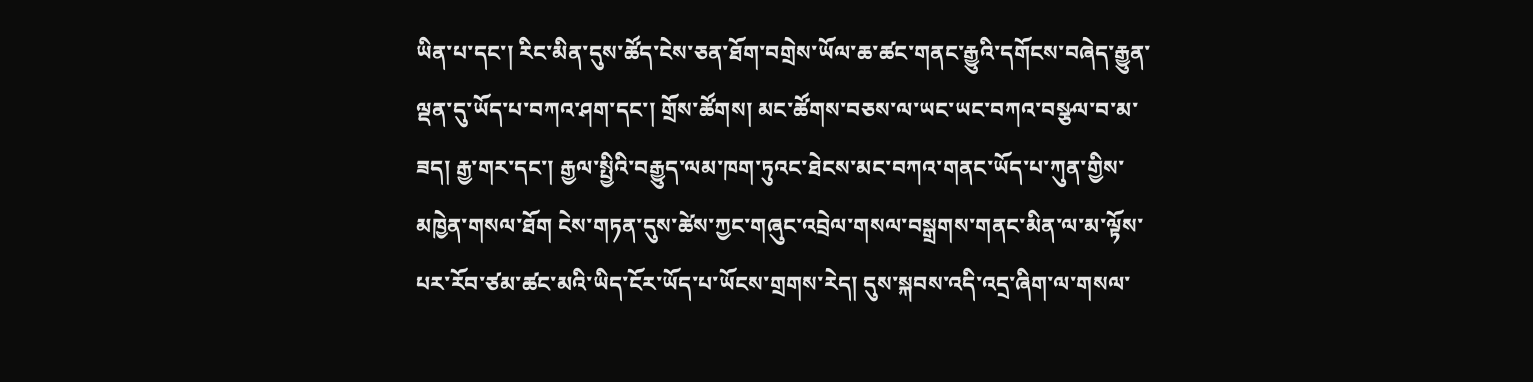ཡིན་པ་དང་། རིང་མིན་དུས་ཚོད་ངེས་ཅན་ཐོག་བགྲེས་ཡོལ་ཆ་ཚང་གནང་རྒྱུའི་དགོངས་བཞེད་རྒྱུན་ལྡན་དུ་ཡོད་པ་བཀའ་ཤག་དང་། གྲོས་ཚོགས། མང་ཚོགས་བཅས་ལ་ཡང་ཡང་བཀའ་བསྩལ་བ་མ་ཟད། རྒྱ་གར་དང་། རྒྱལ་སྤྱིའི་བརྒྱུད་ལམ་ཁག་ཏུའང་ཐེངས་མང་བཀའ་གནང་ཡོད་པ་ཀུན་གྱིས་མཁྱེན་གསལ་ཐོག ངེས་གཏན་དུས་ཚེས་ཀྱང་གཞུང་འབྲེལ་གསལ་བསྒྲགས་གནང་མིན་ལ་མ་ལྟོས་པར་རོབ་ཙམ་ཚང་མའི་ཡིད་ངོར་ཡོད་པ་ཡོངས་གྲགས་རེད། དུས་སྐབས་འདི་འདྲ་ཞིག་ལ་གསལ་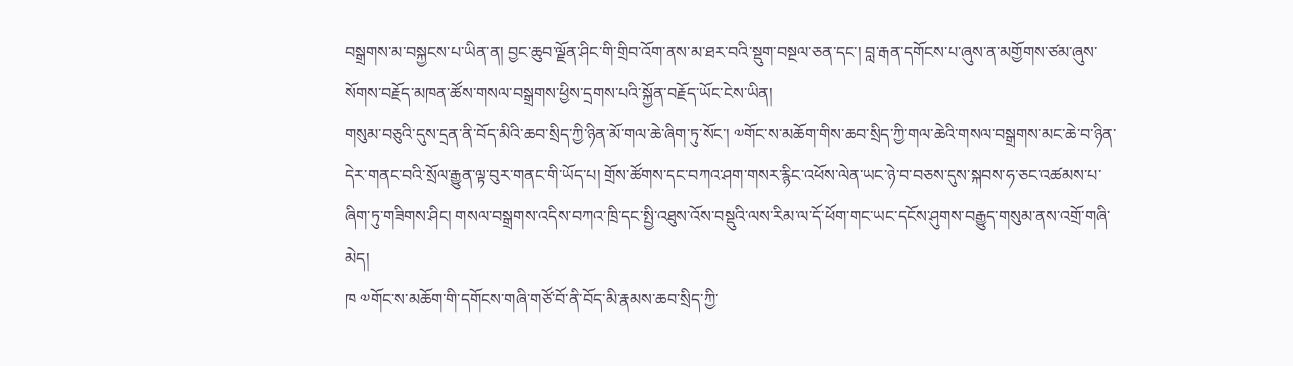བསྒྲགས་མ་བསྐྱངས་པ་ཡིན་ན། བྱང་ཆུབ་ལྗོན་ཤིང་གི་གྲིབ་འོག་ནས་མ་ཐར་བའི་སྡུག་བསྔལ་ཅན་དང་། བླ་རྒན་དགོངས་པ་ཞུས་ན་མགྱོགས་ཙམ་ཞུས་སོགས་བརྗོད་མཁན་ཚོས་གསལ་བསྒྲགས་ཕྱིས་དྲགས་པའི་སྐྱོན་བརྗོད་ཡོང་ངེས་ཡིན།
གསུམ་བཅུའི་དུས་དྲན་ནི་བོད་མིའི་ཆབ་སྲིད་ཀྱི་ཉིན་མོ་གལ་ཆེ་ཞིག་ཏུ་སོང་། ༧གོང་ས་མཆོག་གིས་ཆབ་སྲིད་ཀྱི་གལ་ཆེའི་གསལ་བསྒྲགས་མང་ཆེ་བ་ཉིན་དེར་གནང་བའི་སྲོལ་རྒྱུན་ལྟ་བུར་གནང་གི་ཡོད་པ། གྲོས་ཚོགས་དང་བཀའ་ཤག་གསར་རྙིང་འཕོས་ལེན་ཡང་ཉེ་བ་བཅས་དུས་སྐབས་ཧ་ཅང་འཚམས་པ་ཞིག་ཏུ་གཟིགས་ཤིང། གསལ་བསྒྲགས་འདིས་བཀའ་ཁྲི་དང་སྤྱི་འཐུས་འོས་བསྡུའི་ལས་རིམ་ལ་དོ་ཕོག་གང་ཡང་དངོས་ཤུགས་བརྒྱུད་གསུམ་ནས་འགྲོ་གཞི་མེད།
ཁ ༧གོང་ས་མཆོག་གི་དགོངས་གཞི་གཙོ་བོ་ནི་བོད་མི་རྣམས་ཆབ་སྲིད་ཀྱི་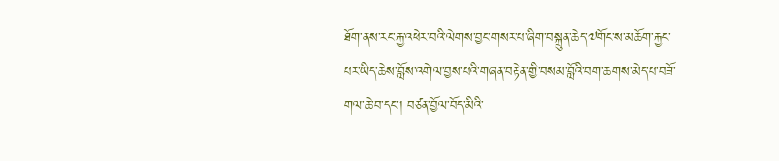ཐོག་ནས་རང་རྐྱ་འཕེར་བའི་ལེགས་བྱང་གསར་པ་ཞིག་བསྐྲུན་ཆེད་༧གོང་ས་མཆོག་རྐྱང་པར་ཡིད་ཆེས་བློས་འགེལ་བྱས་པའི་གཞན་བརྟེན་གྱི་བསམ་བློའི་བག་ཆགས་མེད་པ་བཟོ་གལ་ཆེ་བ་དང་། བཙན་བྱོལ་བོད་མིའི་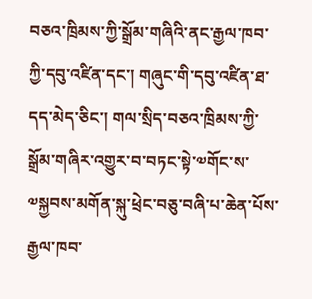བཅའ་ཁྲིམས་ཀྱི་སྒྲོམ་གཞིའི་ནང་རྒྱལ་ཁབ་ཀྱི་དབུ་འཛིན་དང་། གཞུང་གི་དབུ་འཛིན་ཐ་དད་མེད་ཅིང་། གལ་སྲིད་བཅའ་ཁྲིམས་ཀྱི་སྒྲོམ་གཞིར་འགྱུར་བ་བཏང་སྟེ་༧གོང་ས་༧སྐྱབས་མགོན་སྐུ་ཕྲེང་བཅུ་བཞི་པ་ཆེན་པོས་རྒྱལ་ཁབ་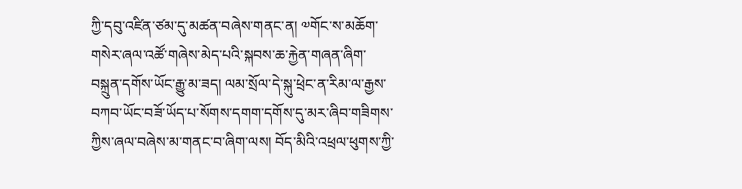ཀྱི་དབུ་འཛིན་ཙམ་དུ་མཚན་བཞེས་གནང་ན། ༧གོང་ས་མཆོག་གསེར་ཞལ་འཚོ་གཞེས་མེད་པའི་སྐབས་ཆ་རྐྱེན་གཞན་ཞིག་བསྐྲུན་དགོས་ཡོང་རྒྱུ་མ་ཟད། ལམ་སྲོལ་དེ་སྐུ་ཕྲེང་ན་རིམ་ལ་རྒྱས་བཀབ་ཡོང་བཟོ་ཡོད་པ་སོགས་དགག་དགོས་དུ་མར་ཞིབ་གཟིགས་ཀྱིས་ཞལ་བཞེས་མ་གནང་བ་ཞིག་ལས། བོད་མིའི་འཕྲལ་ཕུགས་ཀྱི་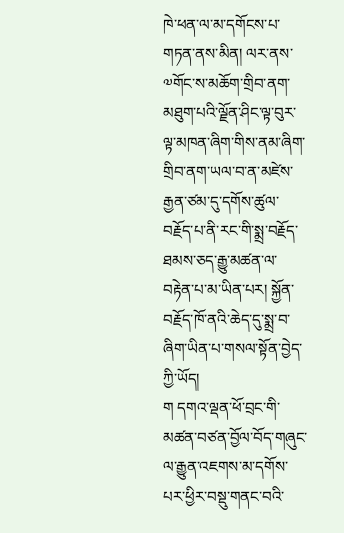ཁེ་ཕན་ལ་མ་དགོངས་པ་གཏན་ནས་མིན། ལར་ནས་༧གོང་ས་མཆོག་གྲིབ་ནག་མཐུག་པའི་ལྗོན་ཤིང་ལྟ་བུར་ལྟ་མཁན་ཞིག་གིས་ནམ་ཞིག་གྲིབ་ནག་ཡལ་བ་ན་མཛེས་རྒྱན་ཙམ་དུ་དགོས་ཚུལ་བརྗོད་པ་ནི་རང་གི་སྨྲ་བརྗོད་ཐམས་ཅད་རྒྱུ་མཚན་ལ་བརྟེན་པ་མ་ཡིན་པར། སྐྱོན་བརྗོད་ཁོ་ནའི་ཆེད་དུ་སྨྲ་བ་ཞིག་ཡིན་པ་གསལ་སྟོན་བྱེད་ཀྱི་ཡོད།
ག དགའ་ལྡན་ཕོ་བྲང་གི་མཚན་བཙན་བྱོལ་བོད་གཞུང་ལ་རྒྱུན་འཇགས་མ་དགོས་པར་ཕྱིར་བསྡུ་གནང་བའི་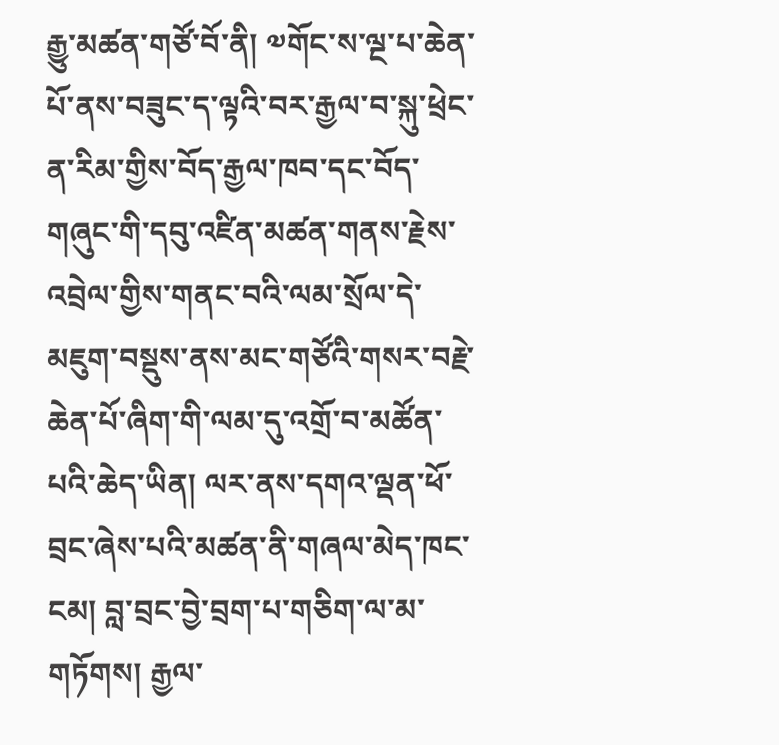རྒྱུ་མཚན་གཙོ་བོ་ནི། ༧གོང་ས་ལྔ་པ་ཆེན་པོ་ནས་བཟུང་ད་ལྟའི་བར་རྒྱལ་བ་སྐུ་ཕྲེང་ན་རིམ་གྱིས་བོད་རྒྱལ་ཁབ་དང་བོད་གཞུང་གི་དབུ་འཛིན་མཚན་གནས་རྗེས་འབྲེལ་གྱིས་གནང་བའི་ལམ་སྲོལ་དེ་མཇུག་བསྡུས་ནས་མང་གཙོའི་གསར་བརྗེ་ཆེན་པོ་ཞིག་གི་ལམ་དུ་འགྲོ་བ་མཚོན་པའི་ཆེད་ཡིན། ལར་ནས་དགའ་ལྡན་ཕོ་བྲང་ཞེས་པའི་མཚན་ནི་གཞལ་མེད་ཁང་ངམ། བླ་བྲང་བྱེ་བྲག་པ་གཅིག་ལ་མ་གཏོགས། རྒྱལ་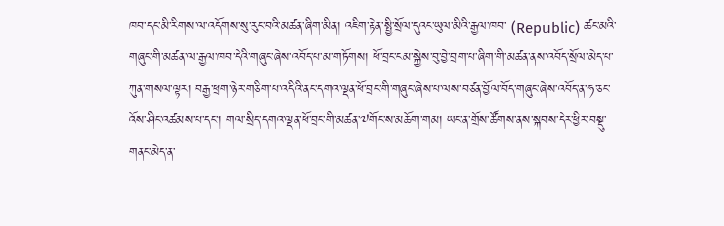ཁབ་དང་མི་རིགས་ལ་འདོགས་སུ་རུང་བའི་མཚན་ཞིག་མིན། འཇིག་རྟེན་སྤྱི་སྲོལ་དུའང་ཡུལ་མིའི་རྒྱལ་ཁབ་ (Republic) ཚང་མའི་གཞུང་གི་མཚན་ལ་རྒྱལ་ཁབ་དེའི་གཞུང་ཞེས་འབོད་པ་མ་གཏོགས། ཕོ་བྲང་ངམ་སྐྱེས་བུ་བྱེ་བྲག་པ་ཞིག་གི་མཚན་ནས་འབོད་སྲོལ་མེད་པ་ཀུན་གསལ་ལྟར། བརྒྱ་ཕྲག་ཉེར་གཅིག་པ་འདིའི་ནང་དགའ་ལྡན་ཕོ་བྲང་གི་གཞུང་ཞེས་པ་ལས་བཙན་བྱོལ་བོད་གཞུང་ཞེས་འབོད་ན་ཧ་ཅང་འོས་ཤིང་འཚམས་པ་དང་། གལ་སྲིད་དགའ་ལྡན་ཕོ་བྲང་གི་མཚན་༧གོང་ས་མཆོག་གམ། ཡང་ན་གྲོས་ཚོགས་ནས་སྐབས་དེར་ཕྱིར་བསྡུ་གནང་མེད་ན་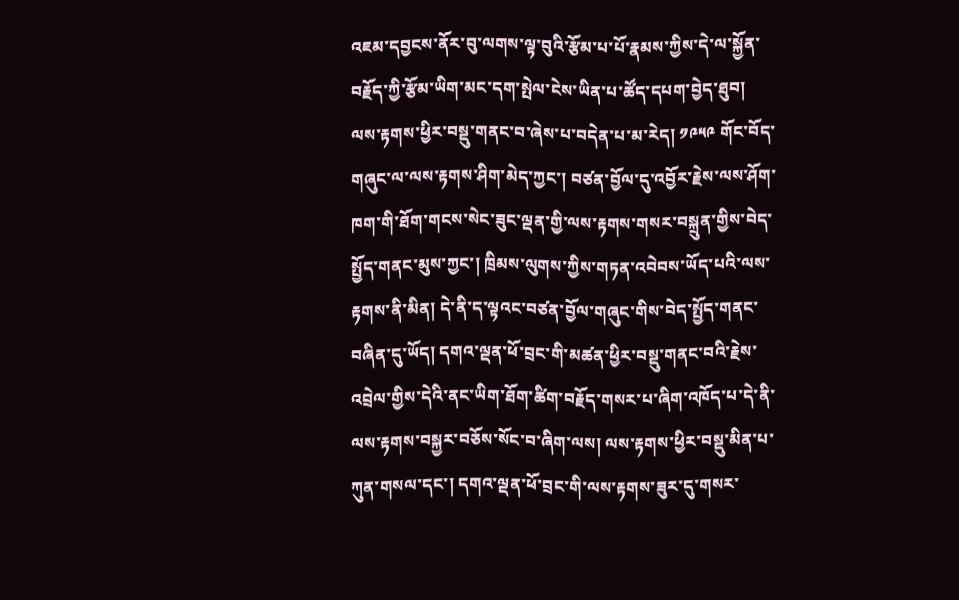འཇམ་དབྱངས་ནོར་བུ་ལགས་ལྟ་བུའི་རྩོམ་པ་པོ་རྣམས་ཀྱིས་དེ་ལ་སྐྱོན་བརྗོད་ཀྱི་རྩོམ་ཡིག་མང་དག་སྤེལ་ངེས་ཡིན་པ་ཚོད་དཔག་བྱེད་ཐུབ།
ལས་རྟགས་ཕྱིར་བསྡུ་གནང་བ་ཞེས་པ་བདེན་པ་མ་རེད། ༡༩༥༩ གོང་བོད་གཞུང་ལ་ལས་རྟགས་ཤིག་མེད་ཀྱང་། བཙན་བྱོལ་དུ་འབྱོར་རྗེས་ལས་ཤོག་ཁག་གི་ཐོག་གངས་སེང་ཟུང་ལྡན་གྱི་ལས་རྟགས་གསར་བསྐྲུན་གྱིས་བེད་སྤྱོད་གནང་མུས་ཀྱང་། ཁྲིམས་ལུགས་ཀྱིས་གཏན་འབེབས་ཡོད་པའི་ལས་རྟགས་ནི་མིན། དེ་ནི་ད་ལྟའང་བཙན་བྱོལ་གཞུང་གིས་བེད་སྤྱོད་གནང་བཞིན་དུ་ཡོད། དགའ་ལྡན་ཕོ་བྲང་གི་མཚན་ཕྱིར་བསྡུ་གནང་བའི་རྗེས་འབྲེལ་གྱིས་དེའི་ནང་ཡིག་ཐོག་ཚིག་བརྗོད་གསར་པ་ཞིག་འཁོད་པ་དེ་ནི་ལས་རྟགས་བསྐྱར་བཅོས་སོང་བ་ཞིག་ལས། ལས་རྟགས་ཕྱིར་བསྡུ་མིན་པ་ཀུན་གསལ་དང་། དགའ་ལྡན་ཕོ་བྲང་གི་ལས་རྟགས་ཟུར་དུ་གསར་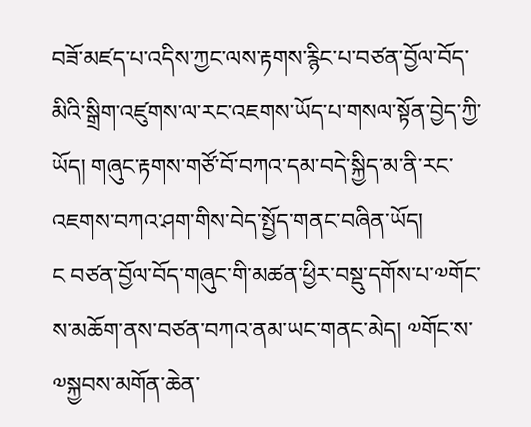བཟོ་མཛད་པ་འདིས་ཀྱང་ལས་རྟགས་རྙིང་པ་བཙན་བྱོལ་བོད་མིའི་སྒྲིག་འཛུགས་ལ་རང་འཇགས་ཡོད་པ་གསལ་སྟོན་བྱེད་ཀྱི་ཡོད། གཞུང་རྟགས་གཙོ་བོ་བཀའ་དམ་བདེ་སྐྱིད་མ་ནི་རང་འཇགས་བཀའ་ཤག་གིས་བེད་སྤྱོད་གནང་བཞིན་ཡོད།
ང བཙན་བྱོལ་བོད་གཞུང་གི་མཚན་ཕྱིར་བསྡུ་དགོས་པ་༧གོང་ས་མཆོག་ནས་བཙན་བཀའ་ནམ་ཡང་གནང་མེད། ༧གོང་ས་༧སྐྱབས་མགོན་ཆེན་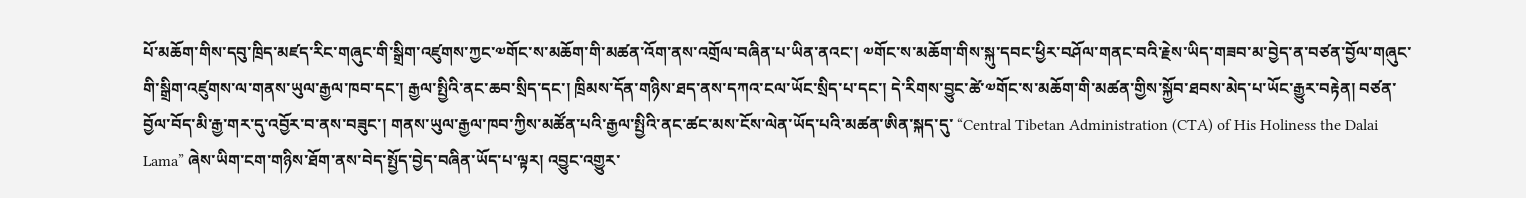པོ་མཆོག་གིས་དབུ་ཁྲིད་མཛད་རིང་གཞུང་གི་སྒྲིག་འཛུགས་ཀྱང་༧གོང་ས་མཆོག་གི་མཚན་འོག་ནས་འགྲོལ་བཞིན་པ་ཡིན་ནའང་། ༧གོང་ས་མཆོག་གིས་སྐུ་དབང་ཕྱིར་བཤོལ་གནང་བའི་རྗེས་ཡིད་གཟབ་མ་བྱེད་ན་བཙན་བྱོལ་གཞུང་གི་སྒྲིག་འཛུགས་ལ་གནས་ཡུལ་རྒྱལ་ཁབ་དང་། རྒྱལ་སྤྱིའི་ནང་ཆབ་སྲིད་དང་། ཁྲིམས་དོན་གཉིས་ཐད་ནས་དཀའ་ངལ་ཡོང་སྲིད་པ་དང་། དེ་རིགས་བྱུང་ཚེ་༧གོང་ས་མཆོག་གི་མཚན་གྱིས་སྐྱོབ་ཐབས་མེད་པ་ཡོང་རྒྱུར་བརྟེན། བཙན་བྱོལ་བོད་མི་རྒྱ་གར་དུ་འབྱོར་བ་ནས་བཟུང་། གནས་ཡུལ་རྒྱལ་ཁབ་ཀྱིས་མཚོན་པའི་རྒྱལ་སྤྱིའི་ནང་ཚང་མས་ངོས་ལེན་ཡོད་པའི་མཚན་ཨིན་སྐད་དུ་ “Central Tibetan Administration (CTA) of His Holiness the Dalai Lama” ཞེས་ཡིག་ངག་གཉིས་ཐོག་ནས་བེད་སྤྱོད་བྱེད་བཞིན་ཡོད་པ་ལྟར། འབྱུང་འགྱུར་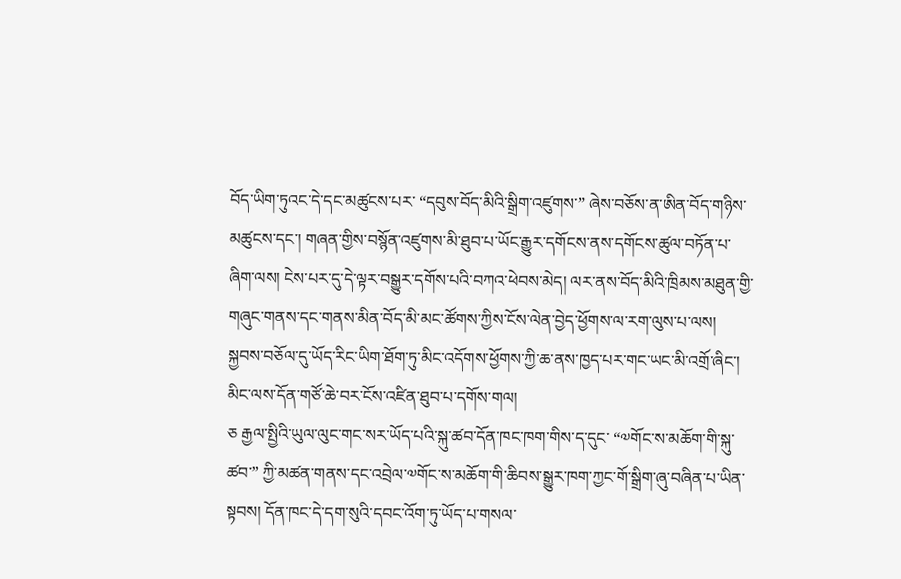བོད་ཡིག་ཏུའང་དེ་དང་མཚུངས་པར་ “དབུས་བོད་མིའི་སྒྲིག་འཛུགས་” ཞེས་བཅོས་ན་ཨིན་བོད་གཉིས་མཚུངས་དང་། གཞན་གྱིས་བསྙོན་འཛུགས་མི་ཐུབ་པ་ཡོང་རྒྱུར་དགོངས་ནས་དགོངས་ཚུལ་བཏོན་པ་ཞིག་ལས། ངེས་པར་དུ་དེ་ལྟར་བསྒྱུར་དགོས་པའི་བཀའ་ཕེབས་མེད། ལར་ནས་བོད་མིའི་ཁྲིམས་མཐུན་གྱི་གཞུང་གནས་དང་གནས་མིན་བོད་མི་མང་ཚོགས་ཀྱིས་ངོས་ལེན་བྱེད་ཕྱོགས་ལ་རག་ལུས་པ་ལས། སྐྱབས་བཅོལ་དུ་ཡོད་རིང་ཡིག་ཐོག་ཏུ་མིང་འདོགས་ཕྱོགས་ཀྱི་ཆ་ནས་ཁྱད་པར་གང་ཡང་མི་འགྲོ་ཞིང་། མིང་ལས་དོན་གཙོ་ཆེ་བར་ངོས་འཛིན་ཐུབ་པ་དགོས་གལ།
ཅ རྒྱལ་སྤྱིའི་ཡུལ་ལུང་གང་སར་ཡོད་པའི་སྐུ་ཚབ་དོན་ཁང་ཁག་གིས་ད་དུང་ “༧གོང་ས་མཆོག་གི་སྐུ་ཚབ་” ཀྱི་མཚན་གནས་དང་འབྲེལ་༧གོང་ས་མཆོག་གི་ཆིབས་སྒྱུར་ཁག་ཀྱང་གོ་སྒྲིག་ཞུ་བཞིན་པ་ཡིན་སྟབས། དོན་ཁང་དེ་དག་སུའི་དབང་འོག་ཏུ་ཡོད་པ་གསལ་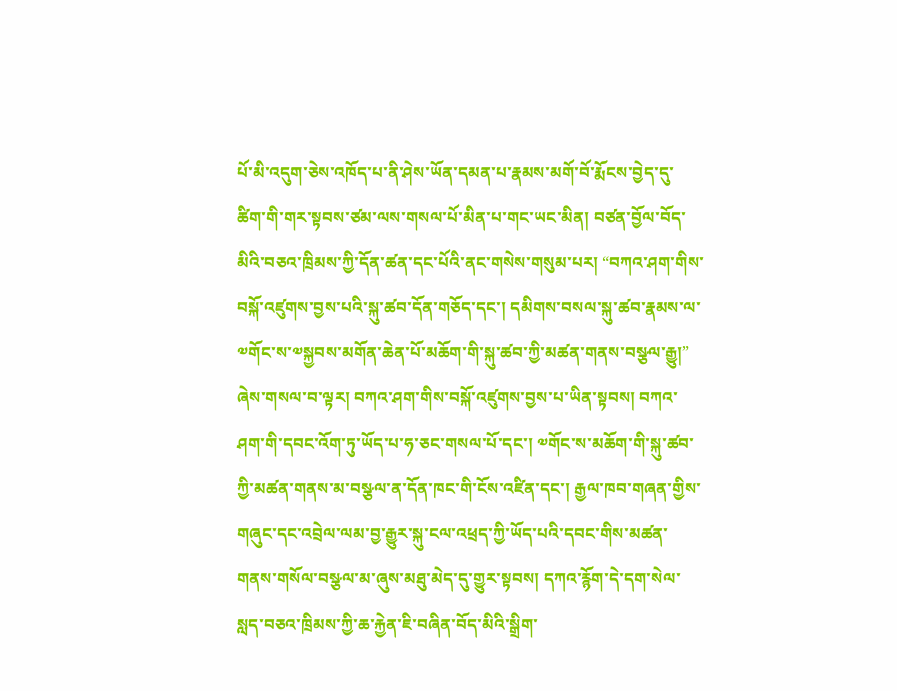པོ་མི་འདུག་ཅེས་འཁོད་པ་ནི་ཤེས་ཡོན་དམན་པ་རྣམས་མགོ་བོ་རྨོངས་བྱེད་དུ་ཚིག་གི་གར་སྟབས་ཙམ་ལས་གསལ་པོ་མིན་པ་གང་ཡང་མིན། བཙན་བྱོལ་བོད་མིའི་བཅའ་ཁྲིམས་ཀྱི་དོན་ཚན་དང་པོའི་ནང་གསེས་གསུམ་པར། “བཀའ་ཤག་གིས་བསྐོ་འཛུགས་བྱས་པའི་སྐུ་ཚབ་དོན་གཅོད་དང་། དམིགས་བསལ་སྐུ་ཚབ་རྣམས་ལ་༧གོང་ས་༧སྐྱབས་མགོན་ཆེན་པོ་མཆོག་གི་སྐུ་ཚབ་ཀྱི་མཚན་གནས་བསྩལ་རྒྱུ།” ཞེས་གསལ་བ་ལྟར། བཀའ་ཤག་གིས་བསྐོ་འཛུགས་བྱས་པ་ཡིན་སྟབས། བཀའ་ཤག་གི་དབང་འོག་ཏུ་ཡོད་པ་ཧ་ཅང་གསལ་པོ་དང་། ༧གོང་ས་མཆོག་གི་སྐུ་ཚབ་ཀྱི་མཚན་གནས་མ་བསྩལ་ན་དོན་ཁང་གི་ངོས་འཛིན་དང་། རྒྱལ་ཁབ་གཞན་གྱིས་གཞུང་དང་འབྲེལ་ལམ་བྱ་རྒྱུར་སྐུ་ངལ་འཕྲད་ཀྱི་ཡོད་པའི་དབང་གིས་མཚན་གནས་གསོལ་བསྩལ་མ་ཞུས་མཐུ་མེད་དུ་གྱུར་སྟབས། དཀའ་རྙོག་དེ་དག་སེལ་སླད་བཅའ་ཁྲིམས་ཀྱི་ཆ་རྐྱེན་ཇི་བཞིན་བོད་མིའི་སྒྲིག་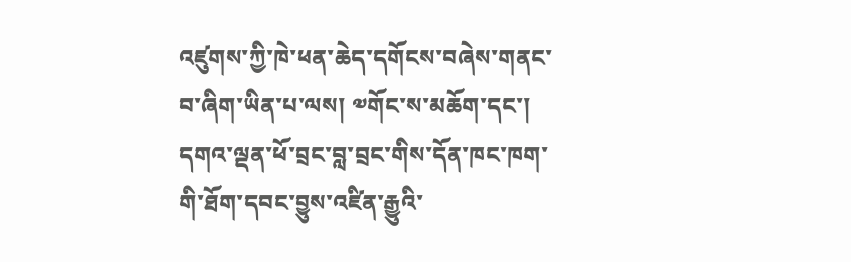འཛུགས་ཀྱི་ཁེ་ཕན་ཆེད་དགོངས་བཞེས་གནང་བ་ཞིག་ཡིན་པ་ལས། ༧གོང་ས་མཆོག་དང་། དགའ་ལྡན་ཕོ་བྲང་བླ་བྲང་གིས་དོན་ཁང་ཁག་གི་ཐོག་དབང་བྱུས་འཛིན་རྒྱུའི་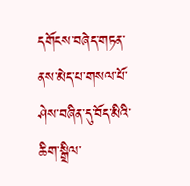དགོངས་བཞེད་གཏན་ནས་མེད་པ་གསལ་པོ་ཤེས་བཞིན་དུ་བོད་མིའི་ཆིག་སྒྲིལ་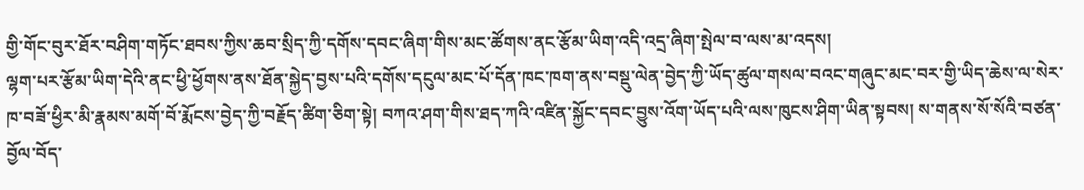གྱི་གོང་བུར་ཐོར་བཤིག་གཏོང་ཐབས་ཀྱིས་ཆབ་སྲིད་ཀྱི་དགོས་དབང་ཞིག་གིས་མང་ཚོགས་ནང་རྩོམ་ཡིག་འདི་འདྲ་ཞིག་སྤེལ་བ་ལས་མ་འདས།
ལྷག་པར་རྩོམ་ཡིག་དེའི་ནང་ཕྱི་ཕྱོགས་ནས་ཐོན་སྐྱེད་བྱས་པའི་དགོས་དངུལ་མང་པོ་དོན་ཁང་ཁག་ནས་བསྡུ་ལེན་བྱེད་ཀྱི་ཡོད་ཚུལ་གསལ་བའང་གཞུང་མང་བར་གྱི་ཡིད་ཆེས་ལ་སེར་ཁ་བཟོ་ཕྱིར་མི་རྣམས་མགོ་བོ་རྨོངས་བྱེད་ཀྱི་བརྗོད་ཚིག་ཅིག་སྟེ། བཀའ་ཤག་གིས་ཐད་ཀའི་འཛིན་སྐྱོང་དབང་བྱུས་འོག་ཡོད་པའི་ལས་ཁུངས་ཤིག་ཡིན་སྟབས། ས་གནས་སོ་སོའི་བཙན་བྱོལ་བོད་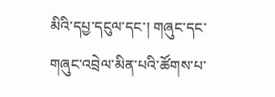མིའི་དཔྱ་དངུལ་དང་། གཞུང་དང་གཞུང་འབྲེལ་མིན་པའི་ཚོགས་པ་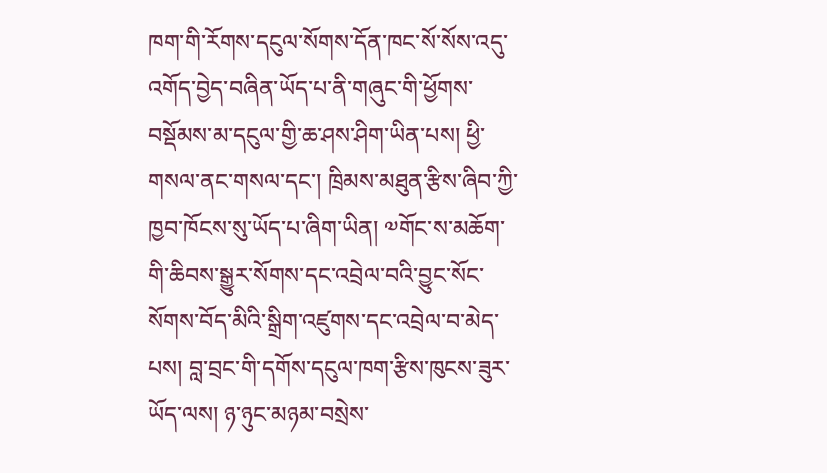ཁག་གི་རོགས་དངུལ་སོགས་དོན་ཁང་སོ་སོས་འདུ་འགོད་བྱེད་བཞིན་ཡོད་པ་ནི་གཞུང་གི་ཕྱོགས་བསྡོམས་མ་དངུལ་གྱི་ཆ་ཤས་ཤིག་ཡིན་པས། ཕྱི་གསལ་ནང་གསལ་དང་། ཁྲིམས་མཐུན་རྩིས་ཞིབ་ཀྱི་ཁྱབ་ཁོངས་སུ་ཡོད་པ་ཞིག་ཡིན། ༧གོང་ས་མཆོག་གི་ཆིབས་སྒྱུར་སོགས་དང་འབྲེལ་བའི་བྱུང་སོང་སོགས་བོད་མིའི་སྒྲིག་འཛུགས་དང་འབྲེལ་བ་མེད་པས། བླ་བྲང་གི་དགོས་དངུལ་ཁག་རྩིས་ཁུངས་ཟུར་ཡོད་ལས། ཉ་ཉུང་མཉམ་བསྲེས་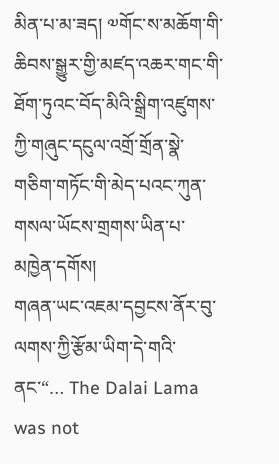མིན་པ་མ་ཟད། ༧གོང་ས་མཆོག་གི་ཆིབས་སྒྱུར་གྱི་མཛད་འཆར་གང་གི་ཐོག་ཏུའང་བོད་མིའི་སྒྲིག་འཛུགས་ཀྱི་གཞུང་དངུལ་འགྲོ་གྲོན་སྣེ་གཅིག་གཏོང་གི་མེད་པའང་ཀུན་གསལ་ཡོངས་གྲགས་ཡིན་པ་མཁྱེན་དགོས།
གཞན་ཡང་འཇམ་དབྱངས་ནོར་བུ་ལགས་ཀྱི་རྩོམ་ཡིག་དེ་གའི་ནང་“… The Dalai Lama was not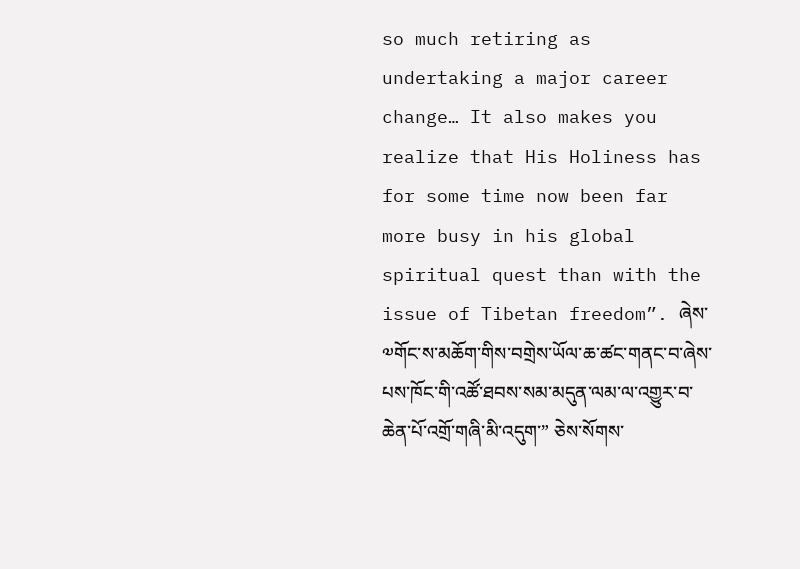so much retiring as undertaking a major career change… It also makes you realize that His Holiness has for some time now been far more busy in his global spiritual quest than with the issue of Tibetan freedom”. ཞེས་༧གོང་ས་མཆོག་གིས་བགྲེས་ཡོལ་ཆ་ཚང་གནང་བ་ཞེས་པས་ཁོང་གི་འཚོ་ཐབས་སམ་མདུན་ལམ་ལ་འགྱུར་བ་ཆེན་པོ་འགྲོ་གཞི་མི་འདུག་” ཅེས་སོགས་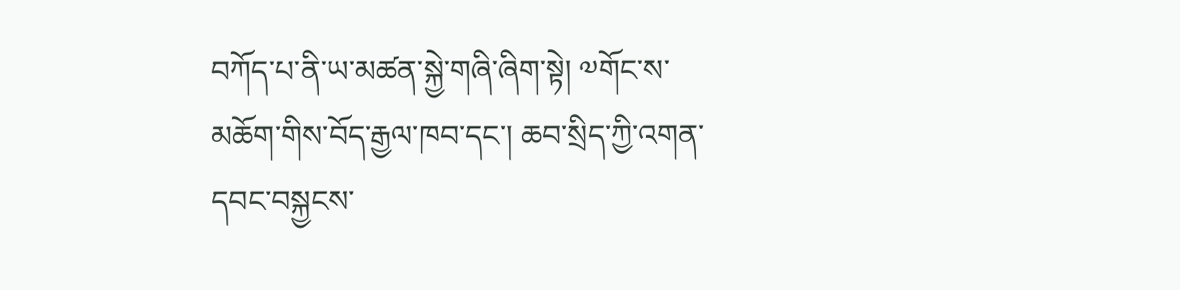བཀོད་པ་ནི་ཡ་མཚན་སྐྱེ་གཞི་ཞིག་སྟེ། ༧གོང་ས་མཆོག་གིས་བོད་རྒྱལ་ཁབ་དང་། ཆབ་སྲིད་ཀྱི་འགན་དབང་བསྐྱངས་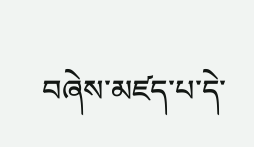བཞེས་མཛད་པ་དེ་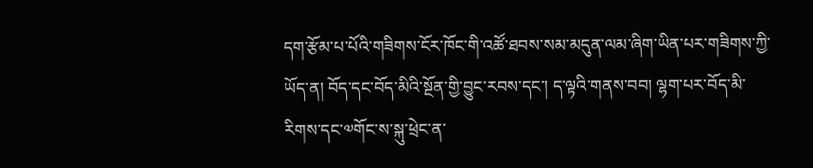དག་རྩོམ་པ་པོའི་གཟིགས་ངོར་ཁོང་གི་འཚོ་ཐབས་སམ་མདུན་ལམ་ཞིག་ཡིན་པར་གཟིགས་ཀྱི་ཡོད་ན། བོད་དང་བོད་མིའི་སྔོན་གྱི་བྱུང་རབས་དང་། ད་ལྟའི་གནས་བབ། ལྷག་པར་བོད་མི་རིགས་དང་༧གོང་ས་སྐུ་ཕྲེང་ན་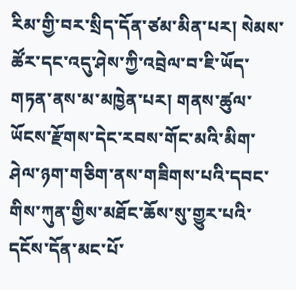རིམ་གྱི་བར་སྲིད་དོན་ཙམ་མིན་པར། སེམས་ཚོར་དང་འདུ་ཤེས་ཀྱི་འབྲེལ་བ་ཇི་ཡོད་གཏན་ནས་མ་མཁྱེན་པར། གནས་ཚུལ་ཡོངས་རྫོགས་དེང་རབས་གོང་མའི་མིག་ཤེལ་ཉག་གཅིག་ནས་གཟིགས་པའི་དབང་གིས་ཀུན་གྱིས་མཐོང་ཆོས་སུ་གྱུར་པའི་དངོས་དོན་མང་པོ་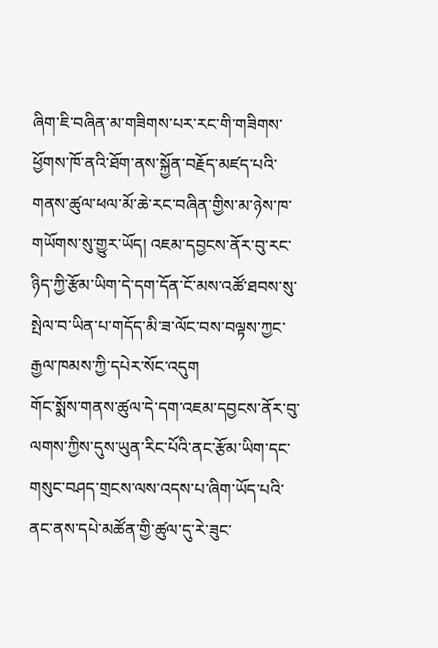ཞིག་ཇི་བཞིན་མ་གཟིགས་པར་རང་གི་གཟིགས་ཕྱོགས་ཁོ་ནའི་ཐོག་ནས་སྐྱོན་བརྗོད་མཛད་པའི་གནས་ཚུལ་ཕལ་མོ་ཆེ་རང་བཞིན་གྱིས་མ་ཉེས་ཁ་གཡོགས་སུ་གྱུར་ཡོད། འཇམ་དབྱངས་ནོར་བུ་རང་ཉིད་ཀྱི་རྩོམ་ཡིག་དེ་དག་དོན་ངོ་མས་འཚོ་ཐབས་སུ་སྤེལ་བ་ཡིན་པ་གདོད་མི་ཟ་ལོང་བས་བལྟས་ཀྱང་རྒྱལ་ཁམས་ཀྱི་དཔེར་སོང་འདུག
གོང་སྨོས་གནས་ཚུལ་དེ་དག་འཇམ་དབྱངས་ནོར་བུ་ལགས་ཀྱིས་དུས་ཡུན་རིང་པོའི་ནང་རྩོམ་ཡིག་དང་གསུང་བཤད་གྲངས་ལས་འདས་པ་ཞིག་ཡོད་པའི་ནང་ནས་དཔེ་མཚོན་གྱི་ཚུལ་དུ་རེ་ཟུང་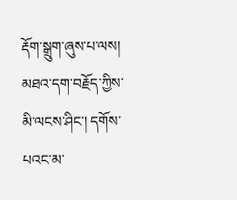རྡོག་སྒྲུག་ཞུས་པ་ལས། མཐའ་དག་བརྗོད་ཀྱིས་མི་ལངས་ཤིང་། དགོས་པའང་མ་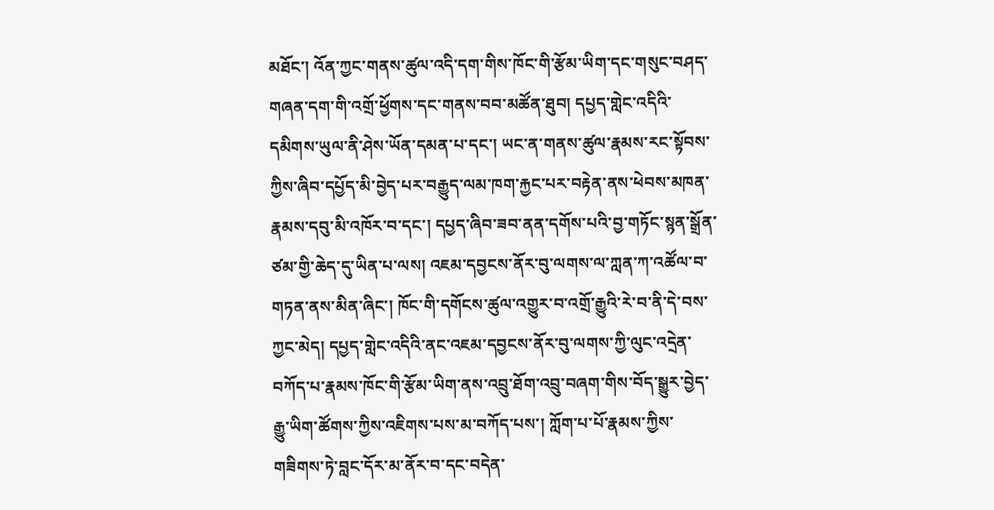མཐོང་། འོན་ཀྱང་གནས་ཚུལ་འདི་དག་གིས་ཁོང་གི་རྩོམ་ཡིག་དང་གསུང་བཤད་གཞན་དག་གི་འགྲོ་ཕྱོགས་དང་གནས་བབ་མཚོན་ཐུབ། དཔྱད་གླེང་འདིའི་དམིགས་ཡུལ་ནི་ཤེས་ཡོན་དམན་པ་དང་། ཡང་ན་གནས་ཚུལ་རྣམས་རང་སྟོབས་ཀྱིས་ཞིབ་དཔྱོད་མི་བྱེད་པར་བརྒྱུད་ལམ་ཁག་རྐྱང་པར་བརྟེན་ནས་ཕེབས་མཁན་རྣམས་དབུ་མི་འཁོར་བ་དང་། དཔྱད་ཞིབ་ཟབ་ནན་དགོས་པའི་བྱ་གཏོང་སྙན་སྒྲོན་ཙམ་གྱི་ཆེད་དུ་ཡིན་པ་ལས། འཇམ་དབྱངས་ནོར་བུ་ལགས་ལ་ཀླན་ཀ་འཚོལ་བ་གཏན་ནས་མིན་ཞིང་། ཁོང་གི་དགོངས་ཚུལ་འགྱུར་བ་འགྲོ་རྒྱུའི་རེ་བ་ནི་དེ་བས་ཀྱང་མེད། དཔྱད་གླེང་འདིའི་ནང་འཇམ་དབྱངས་ནོར་བུ་ལགས་ཀྱི་ལུང་འདྲེན་བཀོད་པ་རྣམས་ཁོང་གི་རྩོམ་ཡིག་ནས་འབྲུ་ཐོག་འབྲུ་བཞག་གིས་བོད་སྒྱུར་བྱེད་རྒྱུ་ཡིག་ཚོགས་ཀྱིས་འཇིགས་པས་མ་བཀོད་པས་། ཀློག་པ་པོ་རྣམས་ཀྱིས་གཟིགས་ཏེ་བླང་དོར་མ་ནོར་བ་དང་བདེན་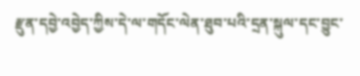རྫུན་དབྱེ་འབྱེད་ཀྱིས་དེ་ལ་གདོང་ལེན་ཐུབ་པའི་དྲན་སྐུལ་དང་བྱུང་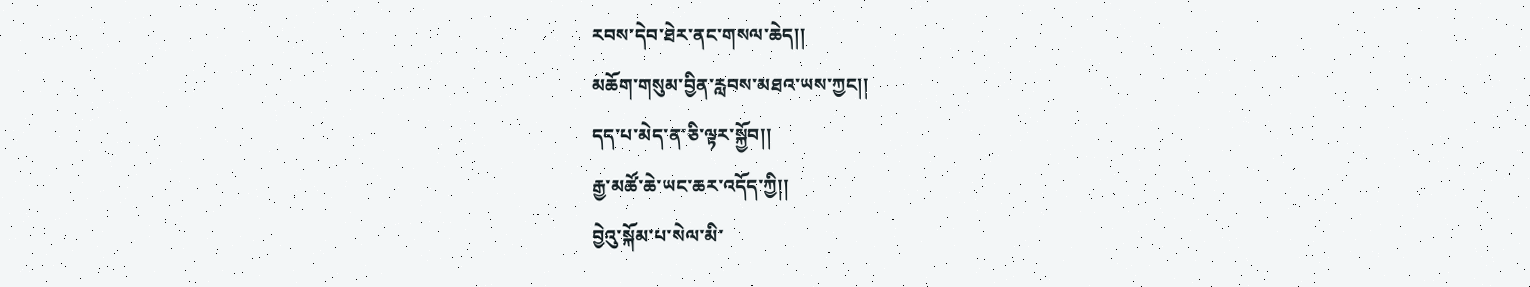རབས་དེབ་ཐེར་ནང་གསལ་ཆེད།།
མཆོག་གསུམ་བྱིན་རླབས་མཐའ་ཡས་ཀྱང།།
དད་པ་མེད་ན་ཅི་ལྟར་སྐྱོབ།།
རྒྱ་མཚོ་ཆེ་ཡང་ཆར་འདོད་ཀྱི།།
བྱེའུ་སྐོམ་པ་སེལ་མི་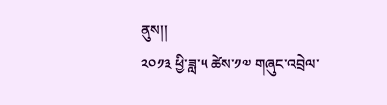ནུས།།
༢༠༡༣ ཕྱི་ཟླ་༥ ཚེས་༡༧ གཞུང་འབྲེལ་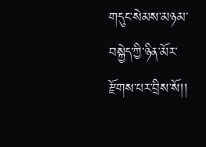གདུང་སེམས་མཉམ་བསྐྱེད་ཀྱི་ཉིན་མོར་རྫོགས་པར་བྲིས་སོ།།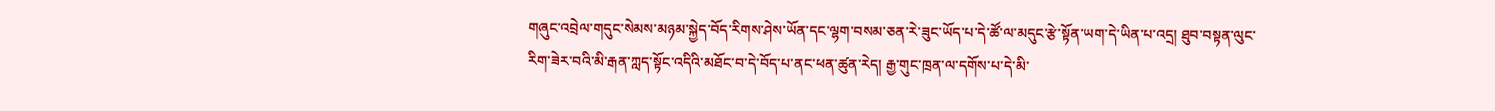གཞུང་འབྲེལ་གདུང་སེམས་མཉམ་སྐྱེད་བོད་རིགས་ཤེས་ཡོན་དང་ལྷག་བསམ་ཅན་རེ་ཟུང་ཡོད་པ་དེ་ཚོ་ལ་མདུང་རྩེ་སྟོན་ཡག་དེ་ཡིན་པ་འདྲ། ཐུབ་བསྟན་ལུང་རིག་ཟེར་བའི་མི་རྒན་ཀླད་སྟོང་འདིའི་མཐོང་བ་དེ་བོད་པ་ནང་ཕན་ཚུན་རེད། རྒྱ་གུང་ཁྲན་ལ་དགོས་པ་དེ་མི་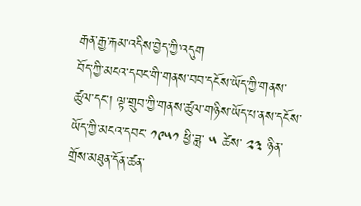རྒན་རྒྱ་རྐམ་འདིས་བྱེད་ཀྱི་འདུག
བོད་ཀྱི་མངའ་དབང་གི་གནས་བབ་དངོས་ཡོད་ཀྱི་གནས་ཚུལ་དང་། ལྟ་གྲུབ་ཀྱི་གནས་ཚུལ་གཉིས་ཡོད་པ་ནས་དངོས་ཡོད་ཀྱི་མངའ་དབང་ ༡༩༥༡ ཕྱི་ཟླ་ ༥ ཚེས་ ༢༣ ཉིན་གྲོས་མཐུན་དོན་ཚན་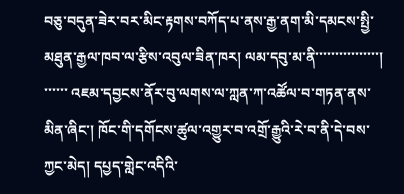བཅུ་བདུན་ཟེར་བར་མིང་རྟགས་བཀོད་པ་ནས་རྒྱ་ནག་མི་དམངས་སྤྱི་མཐུན་རྒྱལ་ཁབ་ལ་རྩིས་འབུལ་ཟིན་ཁར། ལམ་དབུ་མ་ནི་་་་་་་་་་་་་་་་།
་་་་་་ འཇམ་དབྱངས་ནོར་བུ་ལགས་ལ་ཀླན་ཀ་འཚོལ་བ་གཏན་ནས་མིན་ཞིང་། ཁོང་གི་དགོངས་ཚུལ་འགྱུར་བ་འགྲོ་རྒྱུའི་རེ་བ་ནི་དེ་བས་ཀྱང་མེད། དཔྱད་གླེང་འདིའི་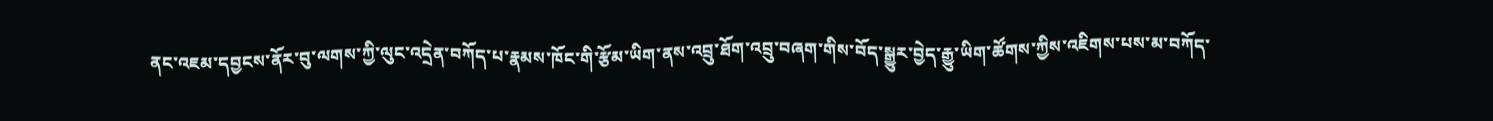ནང་འཇམ་དབྱངས་ནོར་བུ་ལགས་ཀྱི་ལུང་འདྲེན་བཀོད་པ་རྣམས་ཁོང་གི་རྩོམ་ཡིག་ནས་འབྲུ་ཐོག་འབྲུ་བཞག་གིས་བོད་སྒྱུར་བྱེད་རྒྱུ་ཡིག་ཚོགས་ཀྱིས་འཇིགས་པས་མ་བཀོད་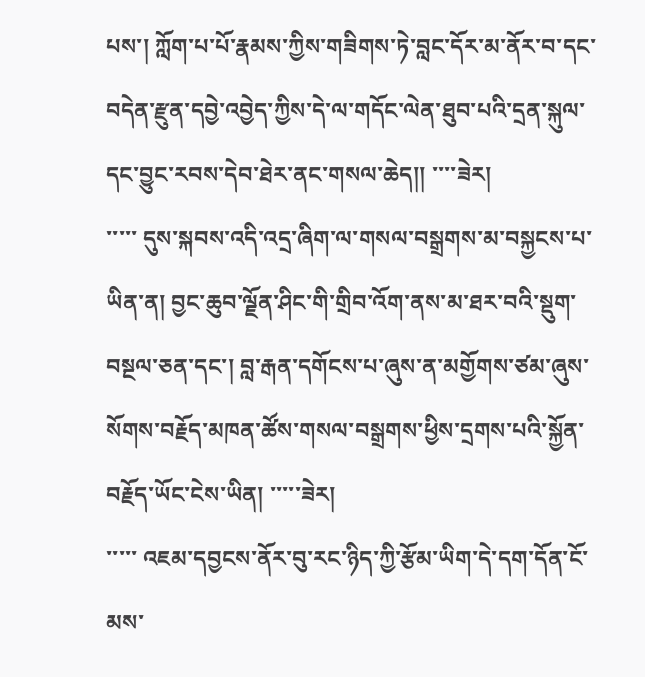པས་། ཀློག་པ་པོ་རྣམས་ཀྱིས་གཟིགས་ཏེ་བླང་དོར་མ་ནོར་བ་དང་བདེན་རྫུན་དབྱེ་འབྱེད་ཀྱིས་དེ་ལ་གདོང་ལེན་ཐུབ་པའི་དྲན་སྐུལ་དང་བྱུང་རབས་དེབ་ཐེར་ནང་གསལ་ཆེད།། ་་་་ཟེར།
་་་་་ དུས་སྐབས་འདི་འདྲ་ཞིག་ལ་གསལ་བསྒྲགས་མ་བསྐྱངས་པ་ཡིན་ན། བྱང་ཆུབ་ལྗོན་ཤིང་གི་གྲིབ་འོག་ནས་མ་ཐར་བའི་སྡུག་བསྔལ་ཅན་དང་། བླ་རྒན་དགོངས་པ་ཞུས་ན་མགྱོགས་ཙམ་ཞུས་སོགས་བརྗོད་མཁན་ཚོས་གསལ་བསྒྲགས་ཕྱིས་དྲགས་པའི་སྐྱོན་བརྗོད་ཡོང་ངེས་ཡིན། ་་་་་ཟེར།
་་་་་ འཇམ་དབྱངས་ནོར་བུ་རང་ཉིད་ཀྱི་རྩོམ་ཡིག་དེ་དག་དོན་ངོ་མས་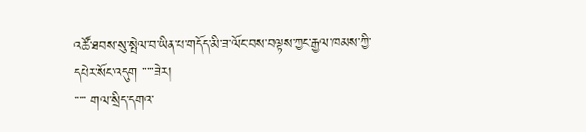འཚོ་ཐབས་སུ་སྤེལ་བ་ཡིན་པ་གདོད་མི་ཟ་ལོང་བས་བལྟས་ཀྱང་རྒྱལ་ཁམས་ཀྱི་དཔེར་སོང་འདུག ་་་་་ཟེར།
་་་་་ གལ་སྲིད་དགའ་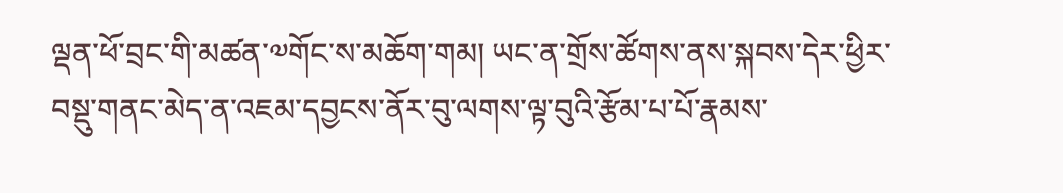ལྡན་ཕོ་བྲང་གི་མཚན་༧གོང་ས་མཆོག་གམ། ཡང་ན་གྲོས་ཚོགས་ནས་སྐབས་དེར་ཕྱིར་བསྡུ་གནང་མེད་ན་འཇམ་དབྱངས་ནོར་བུ་ལགས་ལྟ་བུའི་རྩོམ་པ་པོ་རྣམས་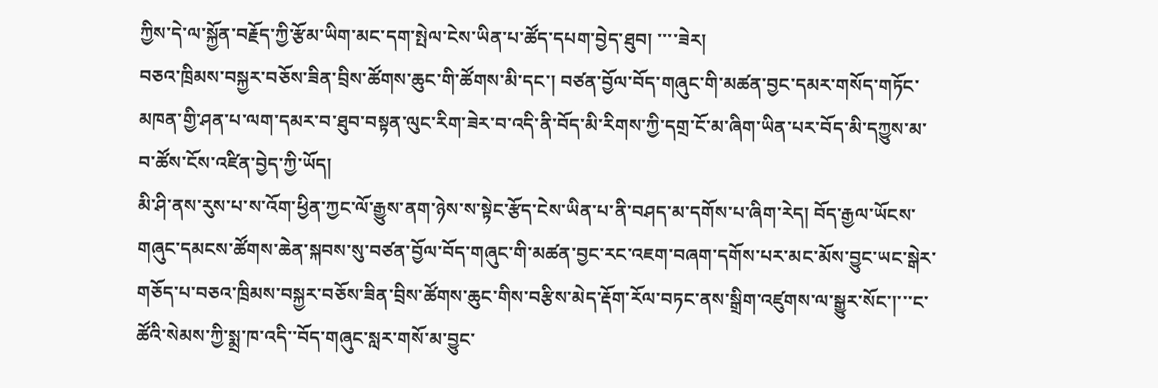ཀྱིས་དེ་ལ་སྐྱོན་བརྗོད་ཀྱི་རྩོམ་ཡིག་མང་དག་སྤེལ་ངེས་ཡིན་པ་ཚོད་དཔག་བྱེད་ཐུབ། ་་་་ཟེར།
བཅའ་ཁྲིམས་བསྐྱར་བཅོས་ཟིན་བྲིས་ཚོགས་ཆུང་གི་ཚོགས་མི་དང་། བཙན་བྱོལ་བོད་གཞུང་གི་མཚན་བྱང་དམར་གསོད་གཏོང་མཁན་གྱི་ཤན་པ་ལག་དམར་བ་ཐུབ་བསྟན་ལུང་རིག་ཟེར་བ་འདི་ནི་བོད་མི་རིགས་ཀྱི་དགྲ་ངོ་མ་ཞིག་ཡིན་པར་བོད་མི་དཀྱུས་མ་བ་ཚོས་ངོས་འཛིན་བྱེད་ཀྱི་ཡོད།
མི་ཤི་ནས་རུས་པ་ས་འོག་ཕྱིན་ཀྱང་ལོ་རྒྱུས་ནག་ཉེས་ས་སྟེང་རྩོད་ངེས་ཡིན་པ་ནི་བཤད་མ་དགོས་པ་ཞིག་རེད། བོད་རྒྱལ་ཡོངས་གཞུང་དམངས་ཚོགས་ཆེན་སྐབས་སུ་བཙན་བྱོལ་བོད་གཞུང་གི་མཚན་བྱང་རང་འཇག་བཞག་དགོས་པར་མང་མོས་བྱུང་ཡང་སྒེར་གཅོད་པ་བཅའ་ཁྲིམས་བསྐྱར་བཅོས་ཟིན་བྲིས་ཚོགས་ཆུང་གིས་བརྩིས་མེད་རྡོག་རོལ་བཏང་ནས་སྒྲིག་འཛུགས་ལ་སྒྱུར་སོང་།་་་ང་ཚོའི་སེམས་ཀྱི་སྨྲ་ཁ་འདི་་བོད་གཞུང་སླར་གསོ་མ་བྱུང་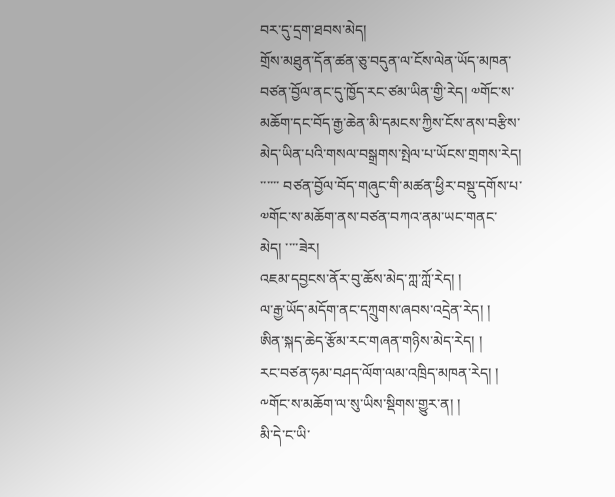བར་དུ་དྲག་ཐབས་མེད།
གྲོས་མཐུན་དོན་ཚན་ཅུ་བདུན་ལ་ངོས་ལེན་ཡོད་མཁན་བཙན་བྱོལ་ནང་དུ་ཁྱོད་རང་ཙམ་ཡིན་གྱི་རེད། ༧གོང་ས་མཆོག་དང་བོད་རྒྱ་ཆེན་མི་དམངས་ཀྱིས་ངོས་ནས་བརྩིས་མེད་ཡིན་པའི་གསལ་བསྒྲགས་སྤེལ་པ་ཡོངས་གྲགས་རེད།
་་་་་་ བཙན་བྱོལ་བོད་གཞུང་གི་མཚན་ཕྱིར་བསྡུ་དགོས་པ་༧གོང་ས་མཆོག་ནས་བཙན་བཀའ་ནམ་ཡང་གནང་མེད། ་་་་ཟེར།
འཇམ་དབྱངས་ནོར་བུ་ཆོས་མེད་ཀླ་ཀློ་རེད། །
ལ་རྒྱ་ཡོད་མདོག་ནང་དཀྲུགས་ཞབས་འདྲེན་རེད། །
ཨིན་སྐད་ཆེད་རྩོམ་རང་གཞན་གཉིས་མེད་རེད། །
རང་བཙན་ཧམ་བཤད་ལོག་ལམ་འཁྲིད་མཁན་རེད། །
༸གོང་ས་མཆོག་ལ་སུ་ཡིས་སྡིགས་གྱུར་ན། །
མི་དེ་ང་ཡི་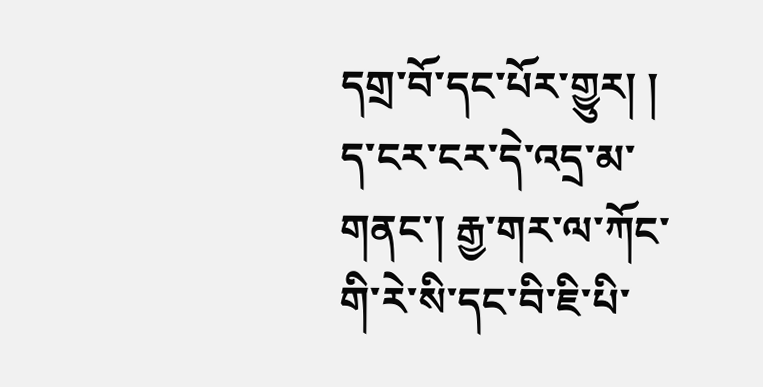དགྲ་བོ་དང་པོར་གྱུར། །
ད་ངར་ངར་དེ་འདྲ་མ་གནང་། རྒྱ་གར་ལ་ཀོང་གི་རེ་སི་དང་བི་ཇི་པི་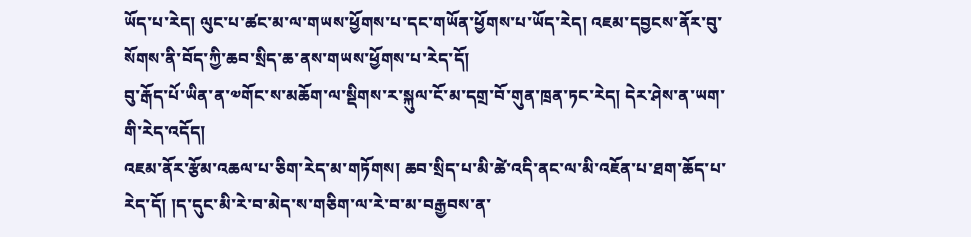ཡོད་པ་རེད། ལུང་པ་ཚང་མ་ལ་གཡས་ཕྱོགས་པ་དང་གཡོན་ཕྱོགས་པ་ཡོད་རེད། འཇམ་དབྱངས་ནོར་བུ་སོགས་ནི་བོད་ཀྱི་ཆབ་སྲིད་ཆ་ནས་གཡས་ཕྱོགས་པ་རེད་དོ།
བུ་རྒོད་པོ་ཡིན་ན་༧གོང་ས་མཆོག་ལ་སྡིགས་ར་སྐུལ་ངོ་མ་དགྲ་བོ་གུན་ཁྲན་ཏང་རེད། དེར་ཤེས་ན་ཡག་གི་རེད་འདོད།
འཇམ་ནོར་རྩོམ་འཆལ་པ་ཅིག་རེད་མ་གཏོགས། ཆབ་སྲིད་པ་མི་ཚེ་འདི་ནང་ལ་མི་འཇོན་པ་ཐག་ཆོད་པ་རེད་དོ། །ད་དུང་མི་རེ་བ་མེད་ས་གཅིག་ལ་རེ་བ་མ་བརྒྱབས་ན་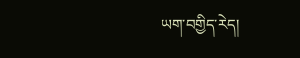ཡག་བགྱིད་རེད།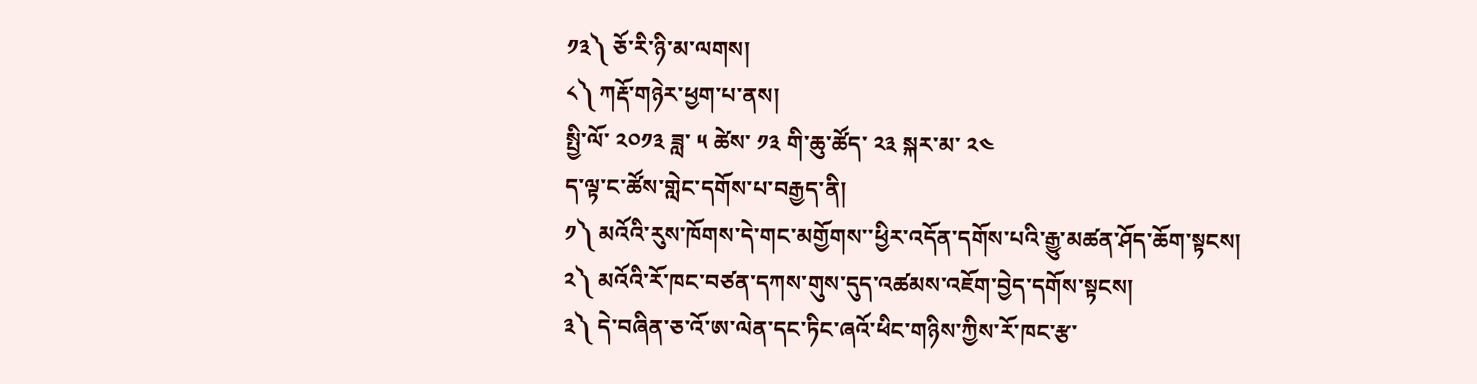༡༣༽ ཅོ་རི་ཉི་མ་ལགས།
༨༽ ཀརྡོ་གཉེར་ཕྱག་པ་ནས།
སྤྱི་ལོ་ ༢༠༡༣ ཟླ་ ༥ ཚེས་ ༡༣ གི་ཆུ་ཚོད་ ༢༣ སྐར་མ་ ༢༤
ད་ལྟ་ང་ཚོས་གླེང་དགོས་པ་བརྒྱད་ནི།
༡༽ མའོའི་རུས་ཁོགས་དེ་གང་མགྱོགས་་ཕྱིར་འདོན་དགོས་པའི་རྒྱུ་མཚན་ཤོད་ཆོག་སྟངས།
༢༽ མའོའི་རོ་ཁང་བཙན་དཀས་གུས་དུད་འཚམས་འཇོག་བྱེད་དགོས་སྟངས།
༣༽ དེ་བཞིན་ཅ་འོ་ཨ་ལེན་དང་ཏིང་ཞའོ་ཕིང་གཉིས་ཀྱིས་རོ་ཁང་རྩ་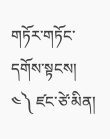གཏོར་གཏོང་དགོས་སྟངས།
༤༽ ཛང་ཙེ་མིན།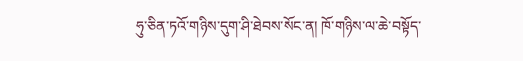ཧུ་ཅིན་ཏའོ་གཉིས་དུག་ཤི་ཐེབས་སོང་ན། ཁོ་གཉིས་ལ་ཆེ་བསྟོད་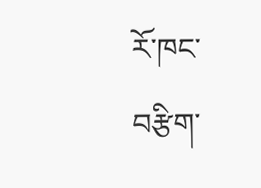རོ་ཁང་བརྩིག་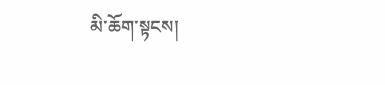མི་ཆོག་སྟངས།